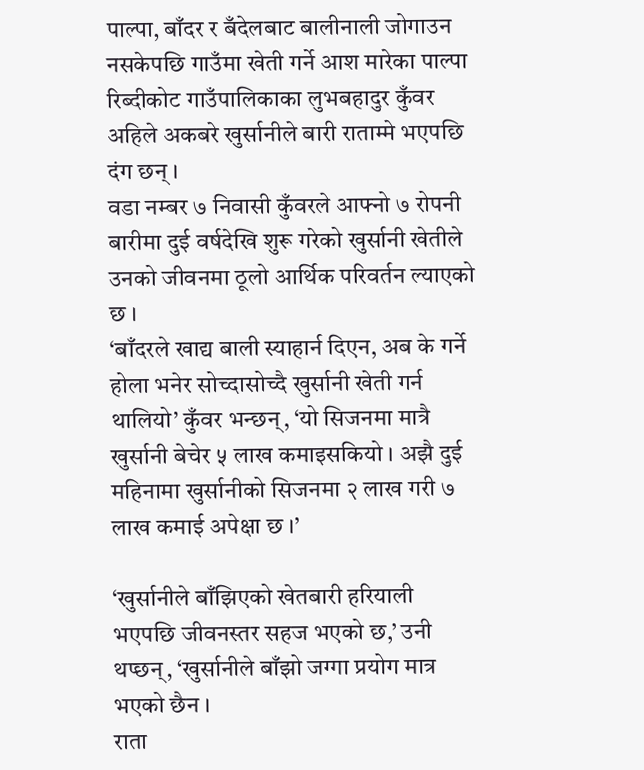पाल्पा, बाँदर र बँदेलबाट बालीनाली जोगाउन नसकेपछि गाउँमा खेती गर्ने आश मारेका पाल्पा रिब्दीकोट गाउँपालिकाका लुभबहादुर कुँवर अहिले अकबरे खुर्सानीले बारी राताम्मे भएपछि दंग छन् ।
वडा नम्बर ७ निवासी कुँवरले आफ्नो ७ रोपनी बारीमा दुई वर्षदेखि शुरू गरेको खुर्सानी खेतीले उनको जीवनमा ठूलो आर्थिक परिवर्तन ल्याएको छ ।
‘बाँदरले खाद्य बाली स्याहार्न दिएन, अब के गर्ने होला भनेर सोच्दासोच्दै खुर्सानी खेती गर्न थालियो’ कुँवर भन्छन्, ‘यो सिजनमा मात्रै खुर्सानी बेचेर ५ लाख कमाइसकियो । अझै दुई महिनामा खुर्सानीको सिजनमा २ लाख गरी ७ लाख कमाई अपेक्षा छ ।’

‘खुर्सानीले बाँझिएको खेतबारी हरियाली भएपछि जीवनस्तर सहज भएको छ,’ उनी थप्छन्, ‘खुर्सानीले बाँझो जग्गा प्रयोग मात्र भएको छैन ।
राता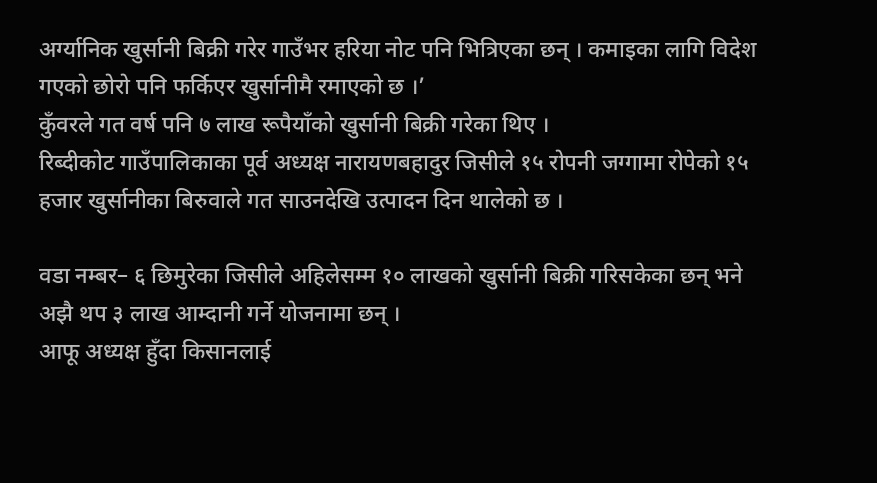अर्ग्यानिक खुर्सानी बिक्री गरेर गाउँभर हरिया नोट पनि भित्रिएका छन् । कमाइका लागि विदेश गएको छोरो पनि फर्किएर खुर्सानीमै रमाएको छ ।’
कुँवरले गत वर्ष पनि ७ लाख रूपैयाँको खुर्सानी बिक्री गरेका थिए ।
रिब्दीकोट गाउँपालिकाका पूर्व अध्यक्ष नारायणबहादुर जिसीले १५ रोपनी जग्गामा रोपेको १५ हजार खुर्सानीका बिरुवाले गत साउनदेखि उत्पादन दिन थालेको छ ।

वडा नम्बर– ६ छिमुरेका जिसीले अहिलेसम्म १० लाखको खुर्सानी बिक्री गरिसकेका छन् भने अझै थप ३ लाख आम्दानी गर्ने योजनामा छन् ।
आफू अध्यक्ष हुँदा किसानलाई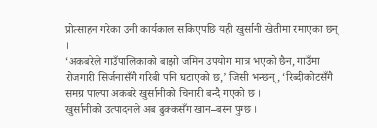प्रोत्साहन गरेका उनी कार्यकाल सकिएपछि यही खुर्सानी खेतीमा रमाएका छन् ।
‘अकबरेले गाउँपालिकाको बाझो जमिन उपयोग मात्र भएको छैन, गाउँमा रोजगारी सिर्जनासँगै गरिबी पनि घटाएको छ,’ जिसी भन्छन्, ‘रिब्दीकोटसँगै समग्र पाल्पा अकबरे खुर्सानीको चिनारी बन्दै गएको छ ।
खुर्सानीको उत्पादनले अब ढुक्कसँग खान–बस्न पुग्छ ।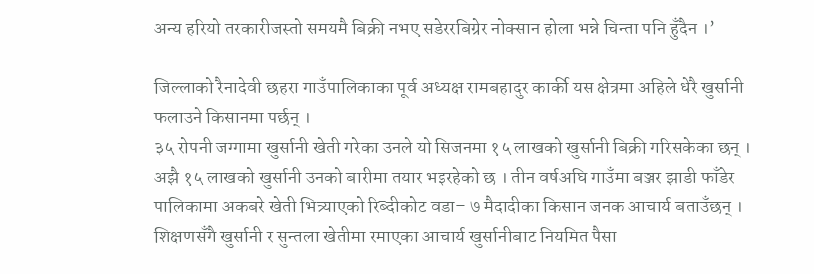अन्य हरियो तरकारीजस्तो समयमै बिक्री नभए सडेररबिग्रेर नोक्सान होला भन्ने चिन्ता पनि हुँदैन ।’

जिल्लाको रैनादेवी छहरा गाउँपालिकाका पूर्व अध्यक्ष रामबहादुर कार्की यस क्षेत्रमा अहिले धेरै खुर्सानी फलाउने किसानमा पर्छन् ।
३५ रोपनी जग्गामा खुर्सानी खेती गरेका उनले यो सिजनमा १५ लाखको खुर्सानी बिक्री गरिसकेका छन् ।
अझै १५ लाखको खुर्सानी उनको बारीमा तयार भइरहेको छ । तीन वर्षअघि गाउँमा बञ्जर झाडी फाँडेर पालिकामा अकबरे खेती भित्र्याएको रिब्दीकोट वडा– ७ मैदादीका किसान जनक आचार्य बताउँछन् ।
शिक्षणसँगै खुर्सानी र सुन्तला खेतीमा रमाएका आचार्य खुर्सानीबाट नियमित पैसा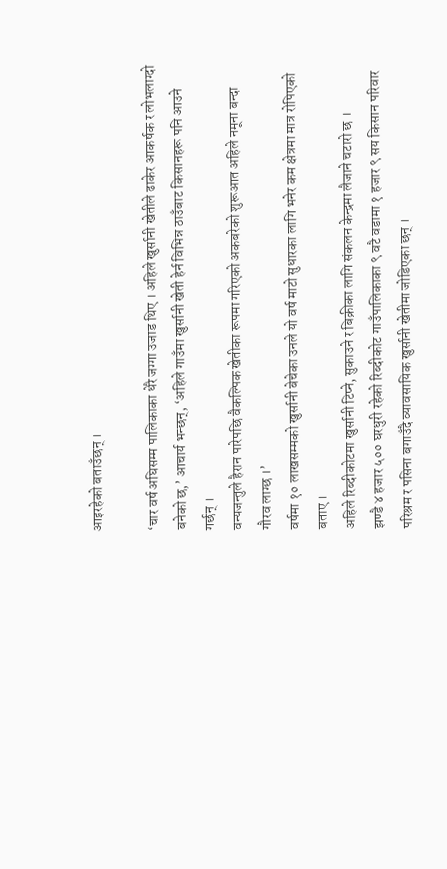आइरहेको बताउँछन् ।

‘चार वर्ष अघिसम्म पालिकाका धेरै जग्गा उजाड थिए । अहिले खुर्सानी खेतीले ढाकेर आकर्षक र लोभलाग्दो बनेको छ,’ आचार्य भन्छन्, ‘अहिले गाउँमा खुर्सानी खेती हेर्न विभिन्न ठाउँबाट किसानहरू पनि आउने गर्छन् ।
वन्यजन्तुले हैरान पारेपछि वैकल्पिक खेतीका रूपमा गरिएको अकबरेको शुरूआत अहिले नमूना बन्दा गौरव लाग्छ ।’
वर्षमा १० लाखसम्मको खुर्सानी बेचेका उनले यो वर्ष माटो सुधारका लागि भनेर कम क्षेत्रमा मात्र रोपिएको बताए ।
अहिले रिब्दीकोटमा खुर्सानी टिप्ने, सुकाउने र बिक्रीका लागि संकलन केन्द्रमा लैजाने चटारो छ ।
झण्डै ४ हजार ५०० घरधुरी रहेको रिब्दीकोट गाउँपालिकाका ९ वटै वडामा १ हजार ९ सय किसान परिवार परिश्रम र पसिना बगाउँदै व्यावसायिक खुर्सानी खेतीमा जोडिएका छन् ।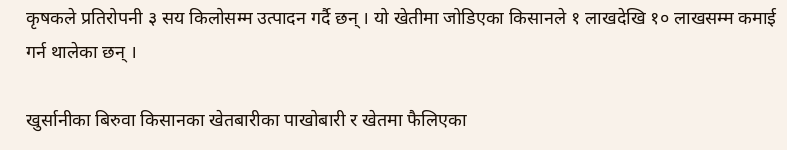कृषकले प्रतिरोपनी ३ सय किलोसम्म उत्पादन गर्दै छन् । यो खेतीमा जोडिएका किसानले १ लाखदेखि १० लाखसम्म कमाई गर्न थालेका छन् ।

खुर्सानीका बिरुवा किसानका खेतबारीका पाखोबारी र खेतमा फैलिएका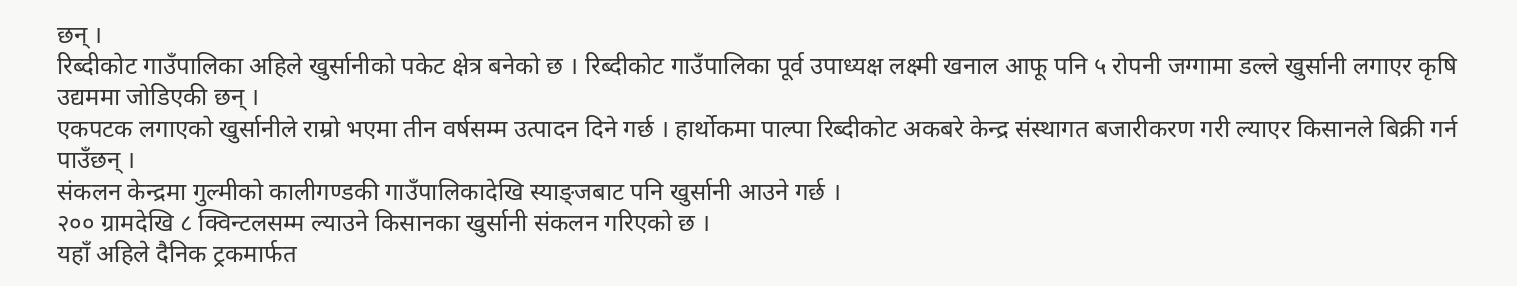छन् ।
रिब्दीकोट गाउँपालिका अहिले खुर्सानीको पकेट क्षेत्र बनेको छ । रिब्दीकोट गाउँपालिका पूर्व उपाध्यक्ष लक्ष्मी खनाल आफू पनि ५ रोपनी जग्गामा डल्ले खुर्सानी लगाएर कृषि उद्यममा जोडिएकी छन् ।
एकपटक लगाएको खुर्सानीले राम्रो भएमा तीन वर्षसम्म उत्पादन दिने गर्छ । हार्थोकमा पाल्पा रिब्दीकोट अकबरे केन्द्र संस्थागत बजारीकरण गरी ल्याएर किसानले बिक्री गर्न पाउँछन् ।
संकलन केन्द्रमा गुल्मीको कालीगण्डकी गाउँपालिकादेखि स्याङ्जबाट पनि खुर्सानी आउने गर्छ ।
२०० ग्रामदेखि ८ क्विन्टलसम्म ल्याउने किसानका खुर्सानी संकलन गरिएको छ ।
यहाँ अहिले दैनिक ट्रकमार्फत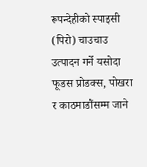रूपन्देहीको स्पाइसी (पिरो) चाउचाउ उत्पादन गर्ने यसोदा फूडस प्रोडक्स, पोखरा र काठमाडौंसम्म जाने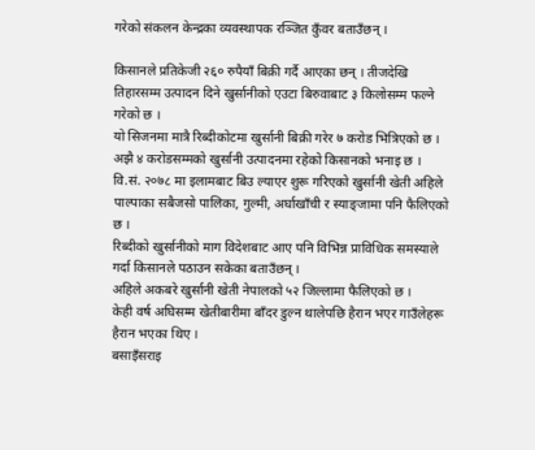गरेको संकलन केन्द्रका व्यवस्थापक रञ्जित कुँवर बताउँछन् ।

किसानले प्रतिकेजी २६० रुपैयाँ बिक्री गर्दै आएका छन् । तीजदेखि तिहारसम्म उत्पादन दिने खुर्सानीको एउटा बिरुवाबाट ३ किलोसम्म फल्ने गरेको छ ।
यो सिजनमा मात्रै रिब्दीकोटमा खुर्सानी बिक्री गरेर ७ करोड भित्रिएको छ । अझै ४ करोडसम्मको खुर्सानी उत्पादनमा रहेको किसानको भनाइ छ ।
वि.सं. २०७८ मा इलामबाट बिउ ल्याएर शुरू गरिएको खुर्सानी खेती अहिले पाल्पाका सबैजसो पालिका, गुल्मी, अर्घाखाँची र स्याङ्जामा पनि फैलिएको छ ।
रिब्दीको खुर्सानीको माग विदेशबाट आए पनि विभिन्न प्राविधिक समस्याले गर्दा किसानले पठाउन सकेका बताउँछन् ।
अहिले अकबरे खुर्सानी खेती नेपालको ५२ जिल्लामा फैलिएको छ ।
केही वर्ष अघिसम्म खेतीबारीमा बाँदर डुल्न थालेपछि हैरान भएर गाउँलेहरू हैरान भएका थिए ।
बसाइँसराइ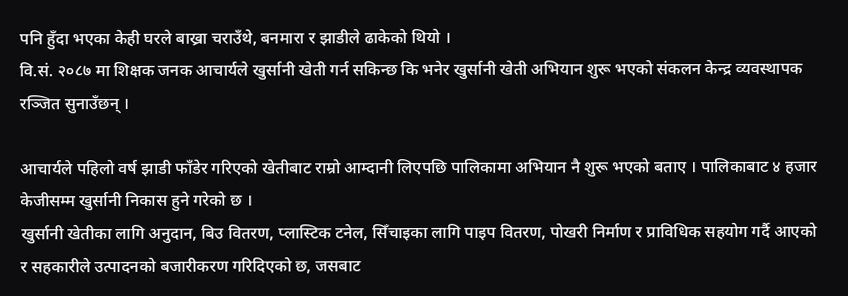पनि हुँदा भएका केही घरले बाख्रा चराउँथे, बनमारा र झाडीले ढाकेको थियो ।
वि.सं. २०८७ मा शिक्षक जनक आचार्यले खुर्सानी खेती गर्न सकिन्छ कि भनेर खुर्सानी खेती अभियान शुरू भएको संकलन केन्द्र व्यवस्थापक रञ्जित सुनाउँछन् ।

आचार्यले पहिलो वर्ष झाडी फाँडेर गरिएको खेतीबाट राम्रो आम्दानी लिएपछि पालिकामा अभियान नै शुरू भएको बताए । पालिकाबाट ४ हजार केजीसम्म खुर्सानी निकास हुने गरेको छ ।
खुर्सानी खेतीका लागि अनुदान, बिउ वितरण, प्लास्टिक टनेल, सिँचाइका लागि पाइप वितरण, पोखरी निर्माण र प्राविधिक सहयोग गर्दै आएको र सहकारीले उत्पादनको बजारीकरण गरिदिएको छ, जसबाट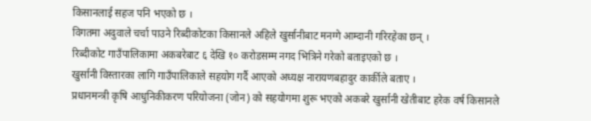किसानलाई सहज पनि भएको छ ।
विगतमा अदुवाले चर्चा पाउने रिब्दीकोटका किसानले अहिले खुर्सानीबाट मनग्गे आम्दानी गरिरहेका छन् ।
रिब्दीकोट गाउँपालिकामा अकबरेबाट ६ देखि १० करोडसम्म नगद भित्रिने गरेको बताइएको छ ।
खुर्सानी विस्तारका लागि गाउँपालिकाले सहयोग गर्दै आएको अध्यक्ष नारायणबहादुर कार्कीले बताए ।
प्रधानमन्त्री कृषि आधुनिकीकरण परियोजना (जोन) को सहयोगमा शुरू भएको अकबरे खुर्सानी खेतीबाट हरेक वर्ष किसानले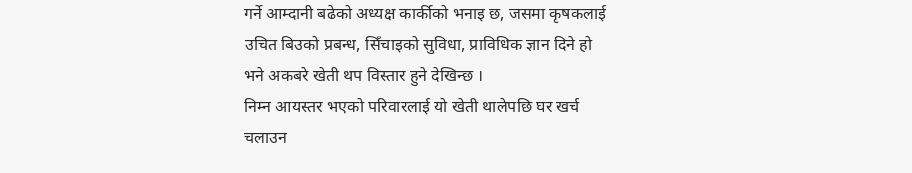गर्ने आम्दानी बढेको अध्यक्ष कार्कीको भनाइ छ, जसमा कृषकलाई उचित बिउको प्रबन्ध, सिँचाइको सुविधा, प्राविधिक ज्ञान दिने हो भने अकबरे खेती थप विस्तार हुने देखिन्छ ।
निम्न आयस्तर भएको परिवारलाई यो खेती थालेपछि घर खर्च चलाउन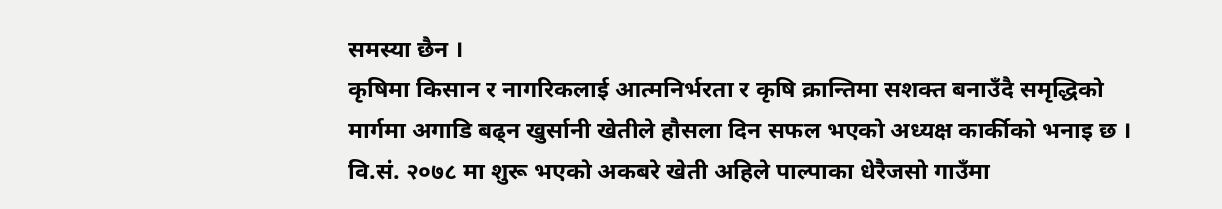समस्या छैन ।
कृषिमा किसान र नागरिकलाई आत्मनिर्भरता र कृषि क्रान्तिमा सशक्त बनाउँदै समृद्धिको मार्गमा अगाडि बढ्न खुर्सानी खेतीले हौसला दिन सफल भएको अध्यक्ष कार्कीको भनाइ छ ।
वि.सं. २०७८ मा शुरू भएको अकबरे खेती अहिले पाल्पाका धेरैजसो गाउँमा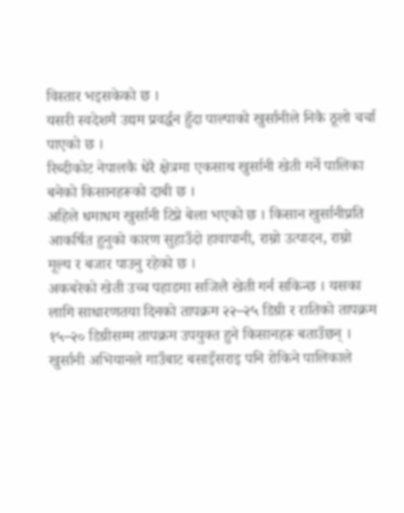विस्तार भइसकेको छ ।
यसरी स्वदेशमै उद्यम प्रवर्द्धन हुँदा पाल्पाको खुर्सानीले निकै ठूलो चर्चा पाएको छ ।
रिब्दीकोट नेपालकै धेरै क्षेत्रमा एकसाथ खुर्सानी खेती गर्ने पालिका बनेको किसानहरूको दाबी छ ।
अहिले धमाधम खुर्सानी टिप्ने बेला भएको छ । किसान खुर्सानीप्रति आकर्षित हुनुको कारण सुहाउँदो हावापानी, राम्रो उत्पादन, राम्रो मूल्य र बजार पाउनु रहेको छ ।
अकबरेको खेती उच्च पहाडमा सजिलै खेती गर्न सकिन्छ । यसका लागि साधारणतया दिनको तापक्रम २२–२५ डिग्री र रातिको तापक्रम १५–२० डिग्रीसम्म तापक्रम उपयुक्त हुने किसानहरू बताउँछन् ।
खुर्सानी अभियानले गाउँबाट बसाइँसराइ पनि रोकिने पालिकाले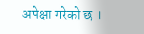अपेक्षा गरेको छ ।